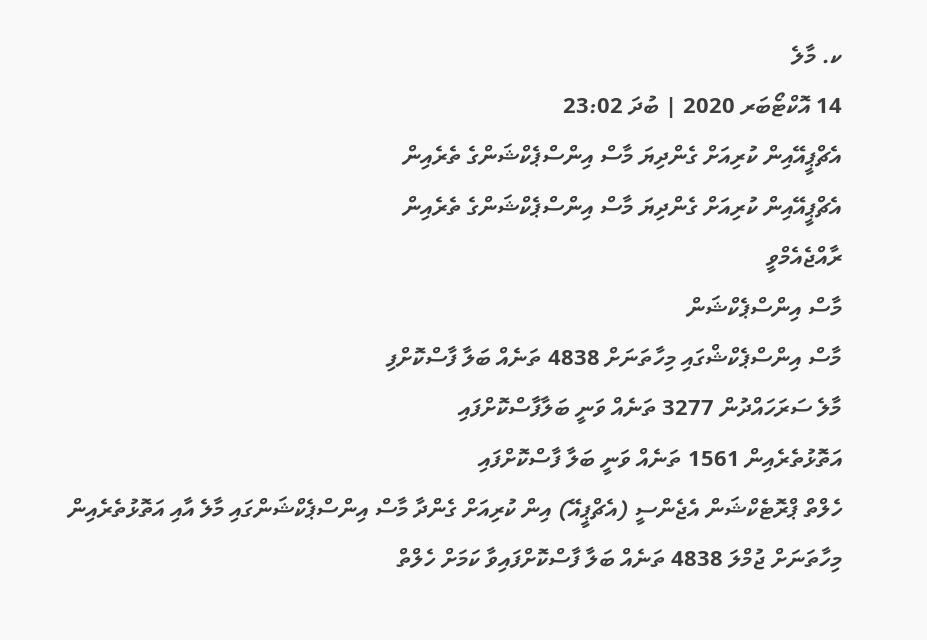ކ. މާލެ
14 އޮކްޓޯބަރ 2020 | ބުދަ 23:02
އެޗްޕީއޭއިން ކުރިއަށް ގެންދިޔަ މާސް އިންސްޕެކްޝަންގެ ތެރެއިން
އެޗްޕީއޭއިން ކުރިއަށް ގެންދިޔަ މާސް އިންސްޕެކްޝަންގެ ތެރެއިން
ރާއްޖެއެމްވީ
މާސް އިންސްޕެކްޝަން
މާސް އިންސްޕެކްޝްގައި މިހާތަނަށް 4838 ތަނެއް ބަލާ ފާސްކޮށްފި
މާލެ ސަރަހައްދުން 3277 ތަނެއް ވަނީ ބަލާފާސްކޮށްފައި
އަތޮޅުތެރެއިން 1561 ތަނެއް ވަނީ ބަލާ ފާސްކޮށްފައި
ހެލްތް ޕްރޮޓެކްޝަން އެޖެންސީ (އެޗްޕީއޭ) އިން ކުރިއަށް ގެންދާ މާސް އިންސްޕެކްޝަންގައި މާލެ އާއި އަތޮޅުތެރެއިން މިހާތަނަށް ޖުމްލަ 4838 ތަނެއް ބަލާ ފާސްކޮށްފައިވާ ކަމަށް ހެލްތް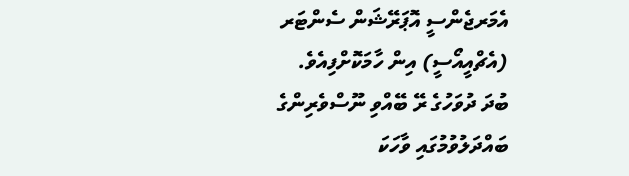އެމަރޖެންސީ އޮޕަރޭޝަން ސެންޓަރ (އެޗްއީއޯސީ) އިން ހާމަކޮށްފިއެވެ.
ބުދަ ދުވަހުގެ ރޭ ބޭއްވި ނޫސްވެރިންގެ ބައްދަލުވުމުގައި ވާހަކަ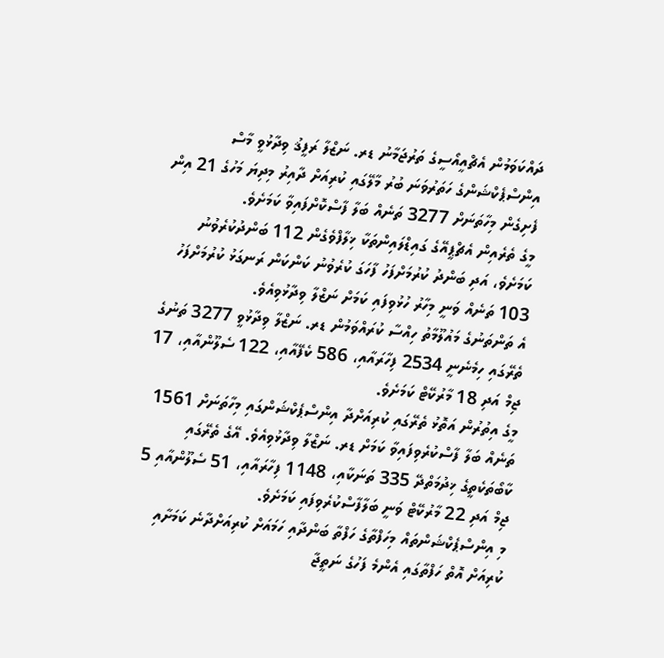ދައްކަވަމުން އެޗްއީއޯސީގެ ތަރުޖަމާނު ޑރ. ނަޒްލާ ރަފީޤު ވިދާޅުވީ މާސް އިންސްޕެކްޝަންގެ ހަތަރުވަނަ ބުރު މާލޭގައި ކުރިއަށް ދާއިރު މިދިޔަ މަހުގެ 21 އިން ފެށިގެން މިހާތަނަށް 3277 ތަނެއް ބަލާ ފާސްކޮށްފައިވާ ކަމަށެވެ.
މީގެ ތެރެއިން އެޗްޕީއޭގެ ގައިޑްލައިންތަކާ ޚިލާފްވެގެން 112 ބަންދުކުރެވުނު ކަމަށެވެ، އަދި ބަންދު ކުރުމަށްފަހު ފާހަގަ ކުރެވުނު ކަންކަން ރަނގަޅު ކުރުމަށްފަހު 103 ތަނެއް ވަނީ މިހާރު ހުޅުވިފައި ކަމަށް ނަޒްލާ ވިދާޅުވިއެވެ.
އެ ތަންތަނުގެ މައުލޫމާތު ހިއްސާ ކުރައްވަމުން ޑރ. ނަޒްލާ ވިދާޅުވީ 3277 ތަނުގެ ތެރޭގައި ހިމެނެނީ 2534 ފިހާރައާއި، 586 ކެފޭއާއި، 122 ސެލޫންއާއި، 17 ޖިމް އަދި 18 މާރުކޭޓް ކަމަށެވެ.
މީގެ އިތުރުން އަތޮޅު ތެރޭގައި ކުރިއަށްދާ އިންސްޕެކްޝަންގައި މިހާތަނަށް 1561 ތަނެއް ބަލާ ފާސްކުރެވިފައިވާ ކަމަށް ޑރ. ނަޒްލާ ވިދާޅުވިއެވެ. އޭގެ ތެރޭގައި ކާބޯތަކެތީގެ ޚިދުމަތްދޭ 335 ތަނަކާއި، 1148 ފިހާރައާއި، 51 ސެލޫންއާއި 5 ޖިމް އަދި 22 މާރުކޭޓް ވަނީ ބަލާފާސްކުރެވިފައި ކަމަށެވެ.
މި އިންސްޕެކްޝަންތައް މިހަފްތާގެ ހަފްތާ ބަންދާއި ހަމައަށް ކުރިއަށްދާނެ ކަމަށާއި ކުރިއަށް އޮތް ހަފްތާގައި އެންމެ ފަހުގެ ނަތީޖާ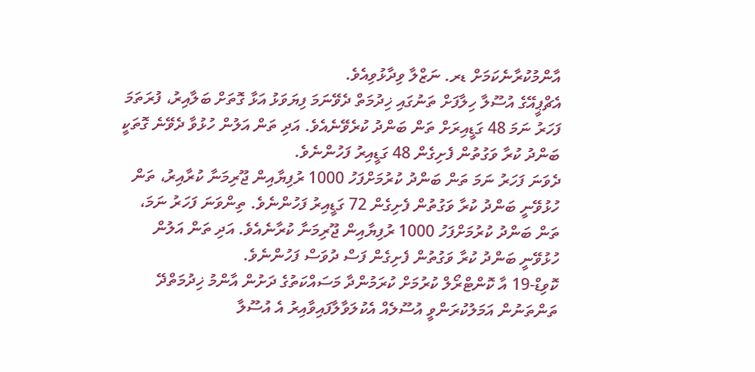އާންމުކުރާނެކަމަށް ޑރ. ނަޒްލާ ވިދާޅުވިއެވެ.
އެޗްޕީއޭގެ އުސޫލާ ހިލާފަށް ތަނުގައި ޚިދުމަތް ދެވޭނަމަ ފިޔަވަޅު އަޅާ ގޮތަށް ބަލާއިރު، ފުރަތަމަ ފަހަރު ނަމަ 48 ގަޑީއިރަށް ތަން ބަންދު ކުރެވޭނެއެވެ. އަދި ތަން އަލުން ހުޅުވާ ދެވޭނެ ގޮތަކީ ބަންދު ކުރާ ވަގުތުން ފެށިގެން 48 ގަޑީއިރު ފަހުންނެވެ.
ދެވަނަ ފަހަރު ނަމަ ތަން ބަންދު ކުރުމަށްފަހު 1000 ރުފިޔާއިން ޖޫރިމަނާ ކުރާއިރު، ތަން ހުޅުވޭނީ ބަންދު ކުރާ ވަގުތުން ފެށިގެން 72 ގަޑީއިރު ފަހުންނެވެ. ތިންވަނަ ފަހަރު ނަމަ، ތަން ބަންދު ކުރުމަށްފަހު 1000 ރުފިޔާއިން ޖޫރިމަނާ ކުރާނެއެވެ. އަދި ތަން އަލުން ހުޅުވޭނީ ބަންދު ކުރާ ވަގުތުން ފެށިގެން ފަސް ދުވަސް ފަހުންނެވެ.
ކޮވިޑް-19 އާ ކޮންޓްރޯލް ކުރުމަށް ކުރަމުންދާ މަސައްކަތުގެ ދަށުން އާންމު ޚިދުމަތްދޭ ތަންތަނުން އަމަލުކުރަންވީ އުސޫލެއް އެކުލަވާލާފައިވާއިރު އެ އުސޫލާ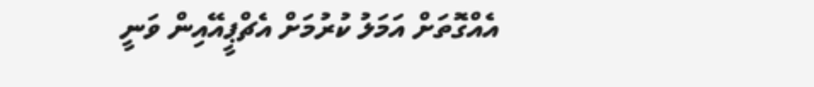އެއްގޮތަށް އަމަލު ކުރުމަށް އެޗްޕީއޭއިން ވަނީ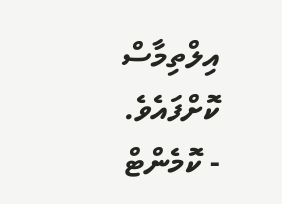އިލްތިމާސް ކޮށްފައެވެ.
- ކޮމެންޓް